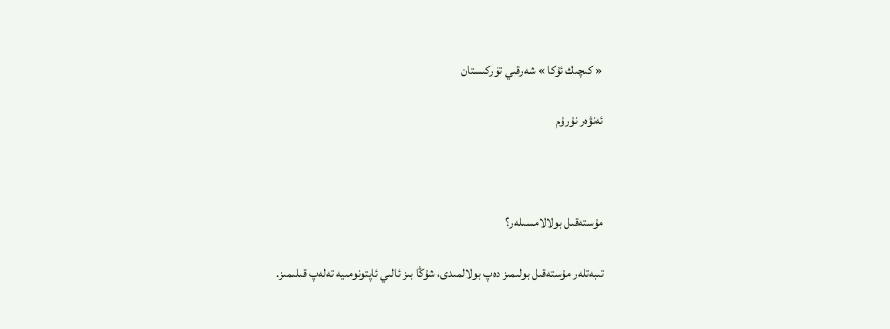« كىچىك ئۇكا » شەرقىي تۈركىستان

ئەنۋەر نۇرۇم



مۇستەقىل بولالامسىلەر؟

تىبەتلەر مۇستەقىل بولىمىز دەپ بولالمىدى، شۇڭا بىز ئالىي ئاپتونومىيە تەلەپ قىلىمىز.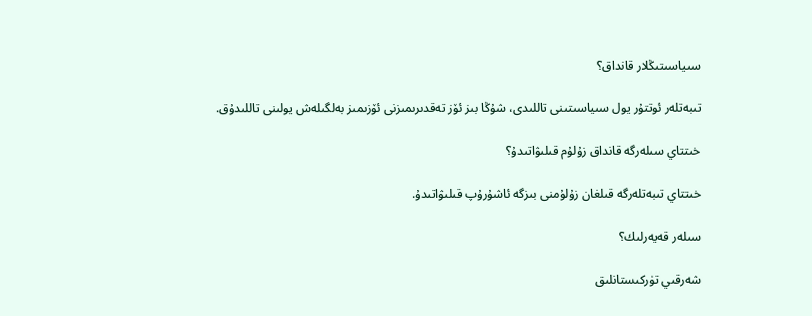سىياسىتىڭلار قانداق؟

تىبەتلەر ئوتتۇر يول سىياسىتىنى تاللىدى، شۇڭا بىز ئۆز تەقدىرىمىزنى ئۆزىمىز بەلگىلەش يولىنى تاللىدۇق.

خىتتاي سىلەرگە قانداق زۇلۇم قىلىۋاتىدۇ؟

خىتتاي تىبەتلەرگە قىلغان زۇلۇمنى بىزگە ئاشۇرۇپ قىلىۋاتىدۇ.

سىلەر قەيەرلىك؟

شەرقىي تۈركىستانلىق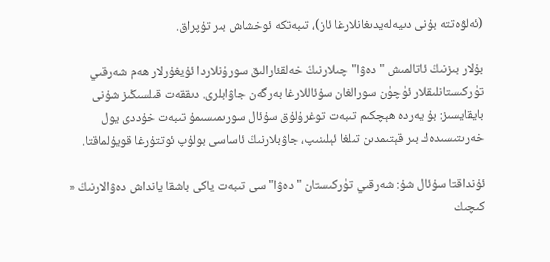(ئەلۋەتتە بۇنى دىيەلەيدىغانلارغا ئاز)، تىبەتكە ئوخشاش بىر تۇپراق.

بۇلار بىزنىڭ ئاتالمىش "دەۋا"چىلارنىڭ خەلقئارالىق سورۇنلاردا ئۇيغۇرلار ھەم شەرقىي تۈركىستانلىقلار ئۈچۈن سورالغان سۇئاللارغا بەرگەن جاۋابلرى. دىققەت قىلسىڭىز شۇنى بايقايسىز: بۇ يەردە ھېچكىم تىبەت توغرۇلۇق سۇئال سورىمىسىمۇ تىبەت خۇددى يول خەرىتىسىدەك بىر قېتىمدىن تىلغا ئېلىنىپ، جاۋبلارنىڭ ئاساسى بولۇپ ئوتتۇرغا قويۇلماقتا.

ئۇنداقتا سۇئال شۇ: شەرقىي تۈركىستان "دەۋا"سى تىبەت ياكى باشقا يانداش دەۋالارنىڭ « كىچىك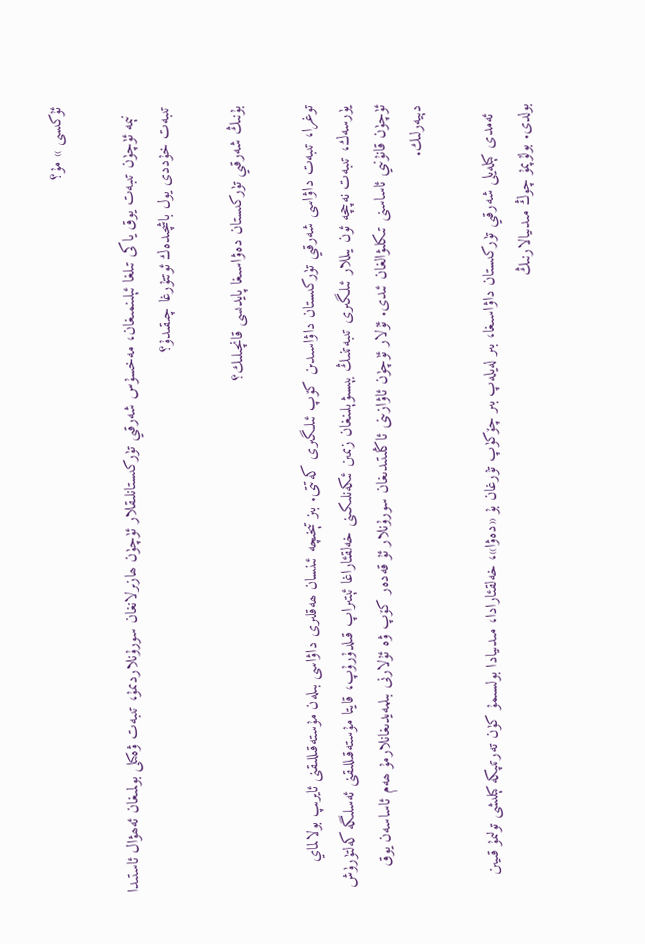ئۇكىسى » مۇ؟

  نېمە ئۈچۈن تىبەت يوق ياكى تىلغا ئېلىنمىغان، مەخسۇس شەرقىي تۈركىستانلىقلار ئۈچۈن ھازىرلانغان سورۇنلاردىمۇ، تىبەت ۋەكىلى بولمىغان ئەھۋال ئاستىدا تىبەت خۇددى يول باشچىدەك ئوتتۇرغا چىقىدۇ؟

بۇنىڭ شەرقىي تۈركىستان دەۋاسىغا پايدىسى قانچىلىك؟

توغرا، تىبەت داۋاسى شەرقىي تۈركىستان داۋاسىدىن كۆپ ئىلگىرى كەتتى. بىز تېخىچە ئىنسان ھەقلىرى داۋاسى بىلەن مۇستەقىللىقنى ئايرىپ بولالماي يۈرسەك، تىبەت نەچچە ئون يىللار ئىلگىرى تىبەتنىڭ بېسىۋېلىنغان زىمىن ئىكەنلىكىنى خەلقئاراغا ئېتىراپ قىلدۇرۇپ، قايتا مۇستەقىللىقنى ئەسلىگە كەلتۈرۈش ئۈچۈن قانۇنىي ئاساسنى تىكلىۋالغان ئىدى. ئۇلار ئۈچۈن ئاۋازىنى ئاڭلىتىدىغان سورۇنلار ئۇ قەدەر كۆپ ۋە ئۇلارنى بىلمەيدىغانلارمۇ ھەم ئاساسەن يوق دېيەرلىك.

  ئەمدى كېلەيلى شەرقىي تۈركىستان داۋاسىغا، بىر لەيلەپ بىر چۆكۈپ تۇرغان بۇ «دەۋا»، خەلقئارادا، مىدىيادا بولسىمۇ كۈن تەرتىپكە كېلىشى تولىمۇ قىيىن بولدى. بولۇپمۇ چوڭ مىدىيالارنىڭ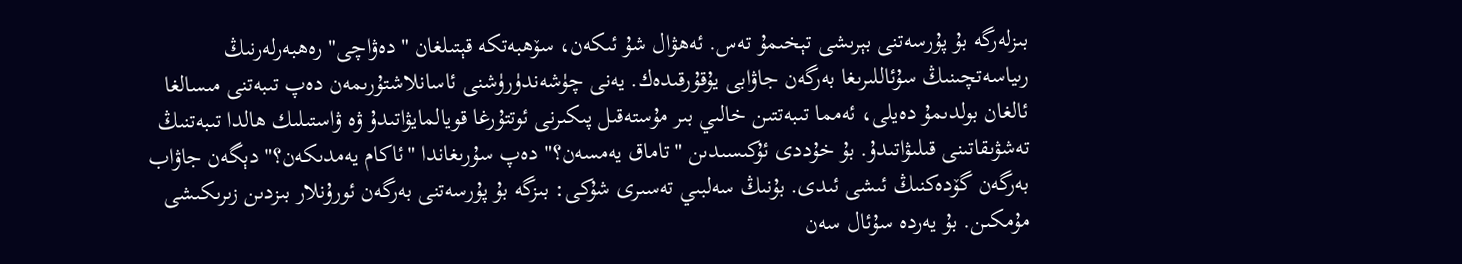بىزلەرگە بۇ پۇرسەتنى بېرىشى تېخىمۇ تەس. ئەھۋال شۇ ئىكەن، سۆھبەتكە قېتىلغان "دەۋاچى" رەھبەرلەرنىڭ رىياسەتچىنىڭ سۇئاللىرىغا بەرگەن جاۋابى يۇقۇرقىدەك. يەنى چۈشەندۈرۈشنى ئاسانلاشتۇرىمەن دەپ تىبەتنى مىسالغا ئالغان بولدىمۇ دەيلى، ئەمما تىبەتتىن خالىي بىر مۇستەقىل پىكىرنى ئوتتۇرغا قويالمايۋاتىدۇ ۋە ۋاستىلىك ھالدا تىبەتنىڭ تەشۋىقاتىنى قىلىۋاتىدۇ. بۇ خۇددى ئۇكىسىدىن "تاماق يەمسەن؟" دەپ سۇرىغاندا "ئاكام يەمدىكەن؟"دېگەن جاۋاب بەرگەن گۆدەكنىڭ ئىشى ئىدى. بۇنىڭ سەلبىي تەسىرى شۇكى: بىزگە بۇ پۇرسەتنى بەرگەن ئورۇنلار بىزدىن زىرىكىشى مۇمكىن. بۇ يەردە سۇئال سەن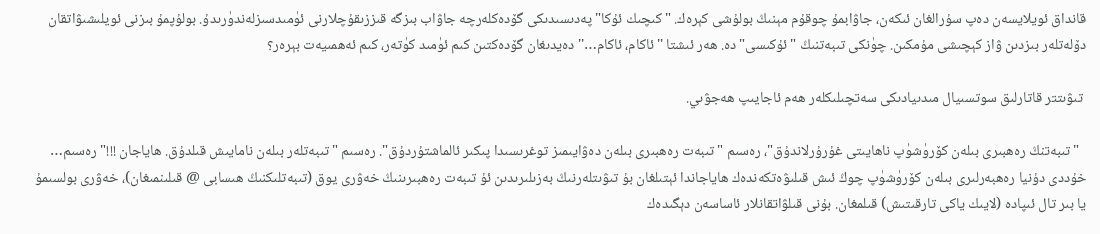قانداق ئويلايسەن دەپ سۇرالغان ئىكەن، جاۋابمۇ چوقۇم مېنىڭ بولۇشى كېرەك. "كىچىك ئۇكا" پەدىسىدىكى گۆدەكلەرچە جاۋاب بىزگە قىززىقۇچلارنى ئۈمىدسىزلەندۈرىدۇ. بولۇپمۇ بىزنى ئويلىشىۋاتقان دۆلەتلەر بىزدىن ۋاز كېچىشى مۇمكىن. چۈنكى تىبەتنىڭ "ئۇكىسى" دە. ھەر ئىشتا ''ئاكام، ئاكام…'' دەيدىغان گۆدەكتىن كىم ئۈمىد كۈتەر، كىم ئەھمىيەت بېرەر؟

 تىۋىتتر قاتارلىق سوتسىيال مىدىيادىكى سەتچىلىكلەر ھەم ئاجايىپ ھەجۋىي.

  "تىبەتنڭ رەھبىرى بىلەن كۆرۈشۈپ ناھايىتى غۇرۇرلاندۇق"، رەسىم "تىبەت رەھبىرى بىلەن دەۋايىمىز توغرىسىدا پىكىر ئالماشتۇردۇق". رەسىم "تىبەتلەر بىلەن نامايىش قىلدۇق. ھاياجان !!!" رەسىم… خۇددى دۇنيا رەھبەرلىرى بىلەن كۆرۈشۈپ چوڭ ئىش قىلىۋەتكەندەك ھاياجاندا ئېتىلغان بۇ تىۋىتلەرنىڭ بەزىلىرىدىن ئۇ تىبەت رەھبىرىنىڭ خەۋرى يوق (تىبەتلىكنىڭ ھىسابى @ قىلىنمىغان)، خەۋرى بولسىمۇ يا بىر تال ئىپادە (لايىك ياكى تارقىتىش) قىلمغان. بۇنى قىلۋاتقانلار ئاساسەن دېگىدەك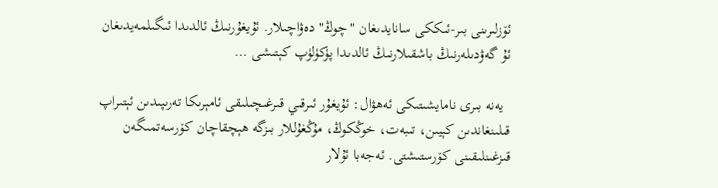ئۆزلىرىنى بىر-ئىككى سانايدىغان "چوڭ" دەۋاچىلار. ئۇيغۇرنىڭ ئالدىدا ئىگىلمەيدىغان ئۇ گەۋدىلەرنىڭ باشقىلارنىڭ ئالدىدا پۈكۈلۈپ كېتىشى …

  يەنە بىرى نامايشىتىكى ئەھۋال: ئۇيغۇر ئىرقىي قىرغىچىلىقى ئامېرىكا تەرىپىدىن ئېتىراپ قىلىنغاندىن كېيىن، تىبەت، خوڭكوڭ، مۇڭغۇللار بىزگە ھېچقاچان كۆرسەتمىگەن قىزغىنلىقىنى كۆرستىشتى. ئەجەبا ئۇلار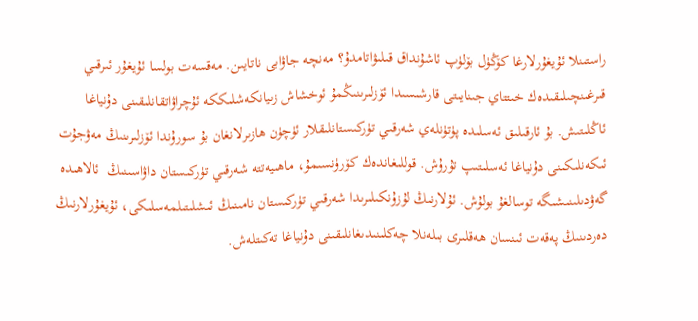راستىنلا ئۇيغۇرلارغا كۆڭۈل بۆلۈپ ئاشۇنداق قىلىۋاتامدۇ؟ مەنچە جاۋابى ناتايىن. مەقسەت بولسا ئۇيغۇر ئىرقىي قىرغىنچىلىقىدەك خىتتاي جىنايىتى قارشىسىدا ئۆزلىرىنىڭمۇ ئوخشاش زىيانكەشلىككە ئۇچراۋاتقانلىقىنى دۇنياغا ئاڭلىتىش. بۇ ئارقىلىق ئەسلىدە پۈتۈنلەي شەرقىي تۈركىستانلىقلار ئۈچۈن ھازىرلانغان بۇ سورۇندا ئۆزلىرىنىڭ مەۋجۇت ئىكەنلىكىنى دۇنياغا ئەسلىتىپ تۇرۇش. قوللىغاندەك كۆرۈنسىمۇ، ماھىيەتتە شەرقىي تۈركىستان داۋاسىنىڭ  ئالاھىدە گەۋدىلىنىشىگە توسالغۇ بولۇش. ئۇلارنىڭ لۇزۇنكىلىرىدا شەرقىي تۈركىستان نامىنىڭ ئىشلىتىلمەسلىكى، ئۇيغۇرلارنىڭ دەردىنىڭ پەقەت ئىنسان ھەقلىرى بىلەنلا چەكلىنىدىغانلىقىنى دۇنياغا تەكىتلەش.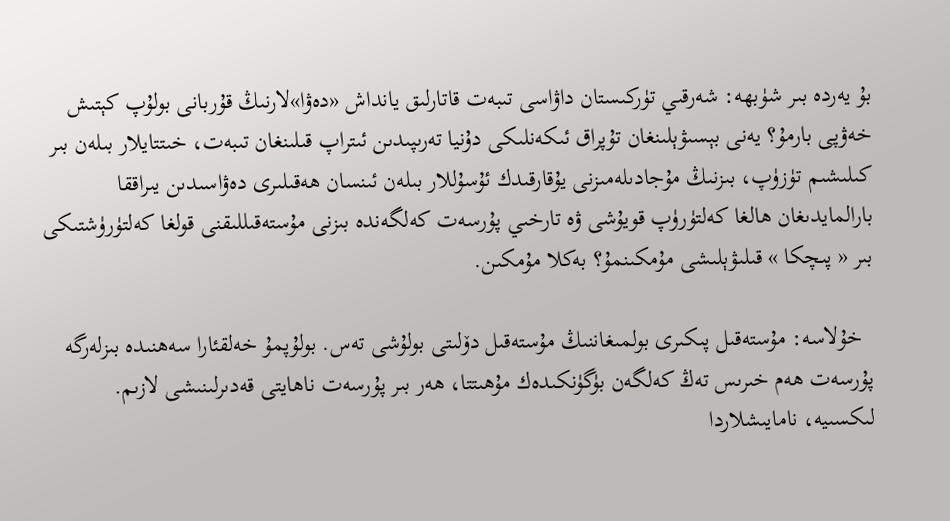بۇ يەردە بىر شۈبھە: شەرقىي تۈركىستان داۋاسى تىبەت قاتارلىق يانداش «دەۋا»لارنىڭ قۇربانى بولۇپ كېتىش خەۋپى بارمۇ؟ يەنى بېسىۋېلىنغان تۇپراق ئىكەنلىكى دۇنيا تەرىپىدىن ئىتراپ قىلىنغان تىبەت، خىتتايلار بىلەن بىر كىلىشىم تۈزۈپ، بىزنىڭ مۇجادىلەمىزنى يۇقارقىدك ئۇسۇللار بىلەن ئىنسان ھەقىلىرى دەۋاسىدىن يىراققا بارالمايدىغان ھالغا كەلتۈرۈپ قويۇشى ۋە تارخىي پۇرسەت كەلگەندە بىزنى مۇستەقىللىقنى قولغا كەلتۈرۈشتىكى بىر « پىچكا » قىلىۋېلىشى مۇمكىنمۇ؟ بەكلا مۇمكىن.

  خۇلاسە: مۇستەقىل پىكىرى بولمىغاننىڭ مۇستەقىل دۆلىتى بولۇشى تەس. بولۇپمۇ خەلقئارا سەھنىدە بىزلەرگە پۇرسەت ھەم خىرىس تەڭ كەلگەن بۈگۈنكىدەك مۇھىتتا، ھەر بىر پۇرسەت ناھايتى قەدىرلىنىشى لازىم. لىكسىيە، نامايىشلاردا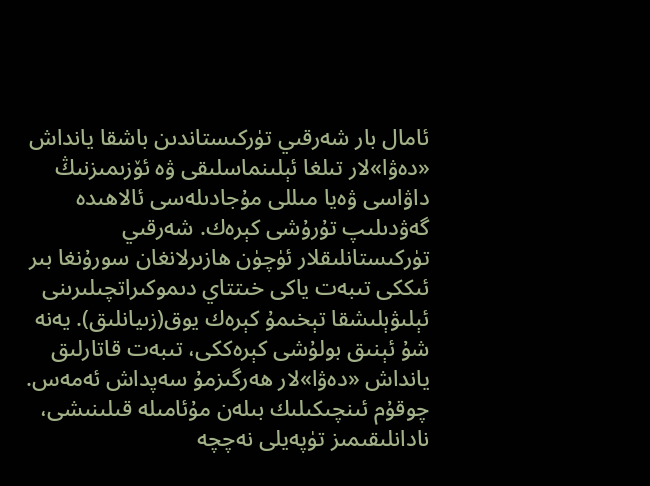ئامال بار شەرقىي تۈركىستاندىن باشقا يانداش «دەۋا»لار تىلغا ئېلىنماسلىقى ۋە ئۆزىمىزنىڭ داۋاسى ۋەيا مىللى مۇجادىلەسى ئالاھىدە گەۋدىلىپ تۇرۇشى كېرەك. شەرقىي تۈركىستانلىقلار ئۈچۈن ھازىرلانغان سورۇنغا بىر ئىككى تىبەت ياكى خىتتاي دىموكىراتچىلىرىنى ئېلىۋېلىشقا تېخىمۇ كېرەك يوق(زىيانلىق). يەنە شۇ ئېنىق بولۇشى كېرەككى، تىبەت قاتارلىق يانداش «دەۋا»لار ھەرگىزمۇ سەپداش ئەمەس. چوقۇم ئىنچىكىلىك بىلەن مۇئامىلە قىلىنىشى، نادانلىقىمىز تۈپەيلى نەچچە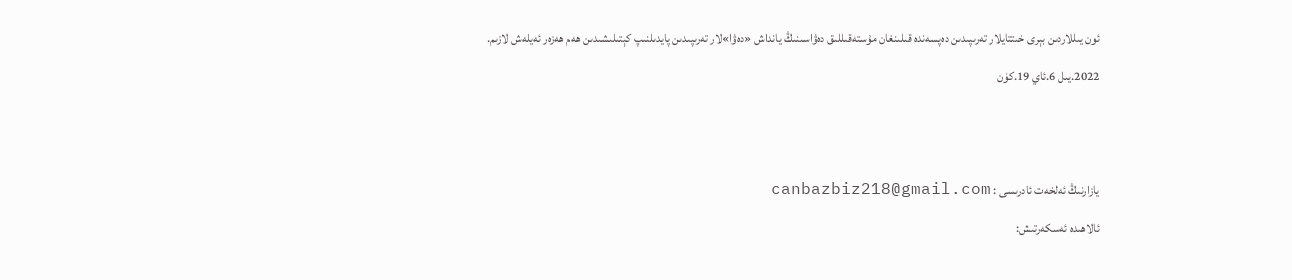ئون يىللاردىن بېرى خىتتايلار تەرىپىدىن دەپسەندە قىلىنغان مۇستەقىللىق دەۋاسىنىڭ يانداش «دەۋا»لار تەرىپىدىن پايدىلنىپ كېتىلىشىدىن ھەم ھەزەر ئەيلەش لازىم.

2022.يىل 6.ئاي 19.كۈن





يازارنىڭ ئەلخەت ئادرىسى : canbazbiz218@gmail.com

ئالاھىدە ئەسكەرتىش: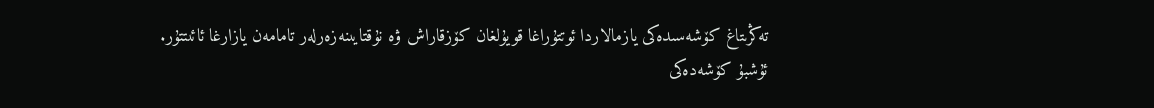تەڭرىتاغ كۆشەسىدەكى يازمالاردا ئوتتۇراغا قويۇلغان كۆزقاراش ۋە نۇقتايىنەزەرلەر تامامەن يازارغا ئائىتتۇر. ئۇشبۇ كۆشەدەكى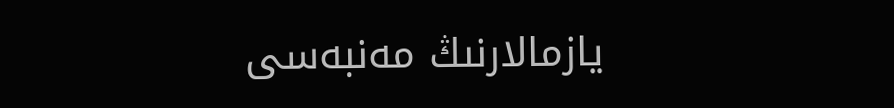يازمالارنىڭ مەنبەسى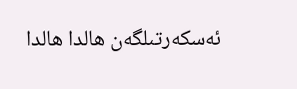ئەسكەرتىلگەن ھالدا ھالدا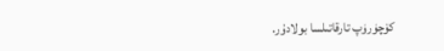كۆچۈرۈپ تارقاتىلسا بولادۇر.